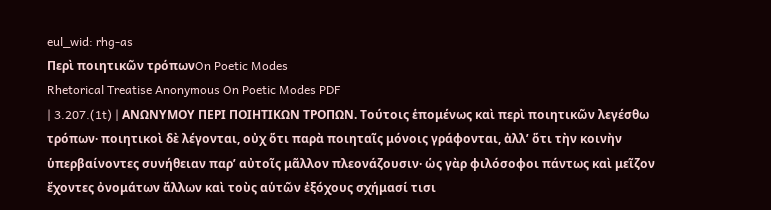eul_wid: rhg-as
Περὶ ποιητικῶν τρόπωνOn Poetic Modes
Rhetorical Treatise Anonymous On Poetic Modes PDF
| 3.207.(1t) | ΑΝΩΝΥΜΟΥ ΠΕΡΙ ΠΟΙΗΤΙΚΩΝ ΤΡΟΠΩΝ. Τούτοις ἑπομένως καὶ περὶ ποιητικῶν λεγέσθω τρόπων· ποιητικοὶ δὲ λέγονται, οὐχ ὅτι παρὰ ποιηταῖς μόνοις γράφονται, ἀλλ’ ὅτι τὴν κοινὴν ὑπερβαίνοντες συνήθειαν παρ’ αὐτοῖς μᾶλλον πλεονάζουσιν· ὡς γὰρ φιλόσοφοι πάντως καὶ μεῖζον ἔχοντες ὀνομάτων ἄλλων καὶ τοὺς αὑτῶν ἐξόχους σχήμασί τισι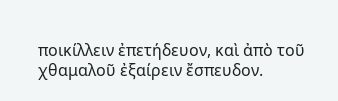ποικίλλειν ἐπετήδευον, καὶ ἀπὸ τοῦ χθαμαλοῦ ἐξαίρειν ἔσπευδον.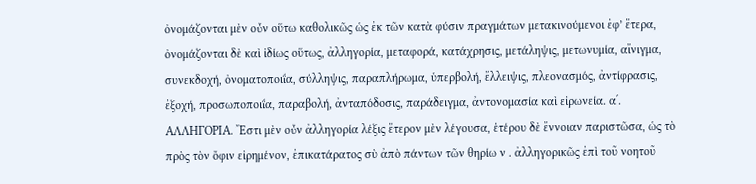ὀνομάζονται μὲν οὖν οὕτω καθολικῶς ὡς ἐκ τῶν κατὰ φύσιν πραγμάτων μετακινούμενοι ἐφ’ ἕτερα, ὀνομάζονται δὲ καὶ ἰδίως οὕτως, ἀλληγορία, μεταφορά, κατάχρησις, μετάληψις, μετωνυμία, αἴνιγμα, συνεκδοχή, ὀνοματοποιΐα, σύλληψις, παραπλήρωμα, ὑπερβολή, ἔλλειψις, πλεονασμός, ἀντίφρασις, ἐξοχή, προσωποποιΐα, παραβολή, ἀνταπόδοσις, παράδειγμα, ἀντονομασία καὶ εἰρωνεία. αʹ. ΑΛΛΗΓΟΡΙΑ. Ἔστι μὲν οὖν ἀλληγορία λέξις ἕτερον μὲν λέγουσα, ἑτέρου δὲ ἔννοιαν παριστῶσα, ὡς τὸ πρὸς τὸν ὄφιν εἰρημένον, ἐπικατάρατος σὺ ἀπὸ πάντων τῶν θηρίω ν . ἀλληγορικῶς ἐπὶ τοῦ νοητοῦ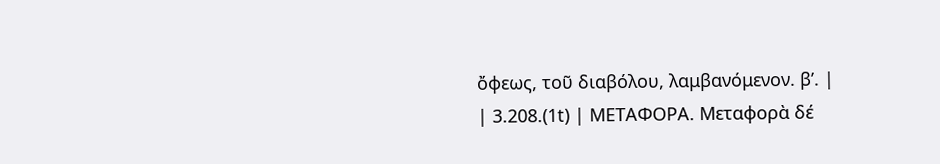ὄφεως, τοῦ διαβόλου, λαμβανόμενον. βʹ. |
| 3.208.(1t) | ΜΕΤΑΦΟΡΑ. Μεταφορὰ δέ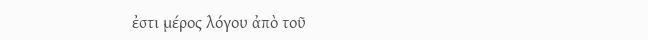ἐστι μέρος λόγου ἀπὸ τοῦ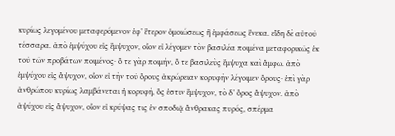κυρίως λεγομένου μεταφερόμενον ἐφ’ ἕτερον ὁμοιώσεως ἢ ἐμφάσεως ἕνεκα. εἴδη δὲ αὐτοῦ τέσσαρα. ἀπὸ ἐμψύχου εἰς ἔμψυχον, οἷον εἰ λέγομεν τὸν βασιλέα ποιμένα μεταφορικῶς ἐκ τοῦ τῶν προβάτων ποιμένος· ὅ τε γὰρ ποιμήν, ὅ τε βασιλεὺς ἔμψυχα καὶ ἄμφω. ἀπὸ ἐμψύχου εἰς ἄψυχον, οἷον εἰ τὴν τοῦ ὄρους ἀκρώρειαν κορυφὴν λέγοιμεν ὄρους· ἐπὶ γὰρ ἀνθρώπου κυρίως λαμβάνεται ἡ κορυφή, ὅς ἐστιν ἔμψυχον, τὸ δ’ ὄρος ἄψυχον. ἀπὸ ἀψύχου εἰς ἄψυχον, οἷον εἰ κρύψας τις ἐν σποδιᾷ ἄνθρακας πυρός, σπέρμα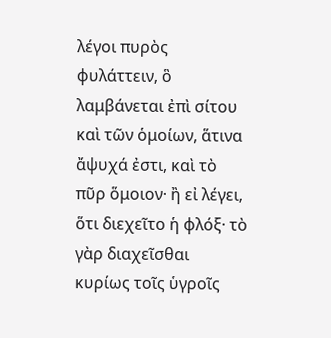λέγοι πυρὸς φυλάττειν, ὃ λαμβάνεται ἐπὶ σίτου καὶ τῶν ὁμοίων, ἅτινα ἄψυχά ἐστι, καὶ τὸ πῦρ ὅμοιον· ἢ εἰ λέγει, ὅτι διεχεῖτο ἡ φλόξ· τὸ γὰρ διαχεῖσθαι κυρίως τοῖς ὑγροῖς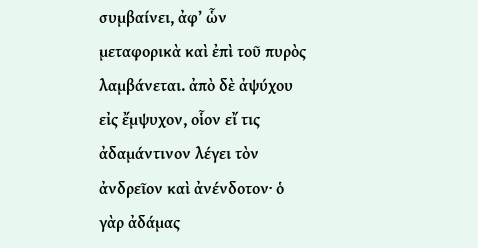συμβαίνει, ἀφ’ ὧν μεταφορικὰ καὶ ἐπὶ τοῦ πυρὸς λαμβάνεται. ἀπὸ δὲ ἀψύχου εἰς ἔμψυχον, οἷον εἴ τις ἀδαμάντινον λέγει τὸν ἀνδρεῖον καὶ ἀνένδοτον· ὁ γὰρ ἀδάμας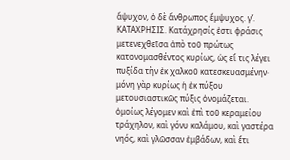ἄψυχον, ὁ δὲ ἄνθρωπος ἔμψυχος. γʹ. ΚΑΤΑΧΡΗΣΙΣ. Κατάχρησίς ἐστι φράσις μετενεχθεῖσα ἀπὸ τοῦ πρώτως κατονομασθέντος κυρίως, ὡς εἴ τις λέγει πυξίδα τὴν ἐκ χαλκοῦ κατεσκευασμένην· μόνη γὰρ κυρίως ἡ ἐκ πύξου μετουσιαστικῶς πύξις ὀνομάζεται. ὁμοίως λέγομεν καὶ ἐπὶ τοῦ κεραμείου τράχηλον, καὶ γόνυ καλάμου, καὶ γαστέρα νηός, καὶ γλῶσσαν ἐμβάδων, καὶ ἔτι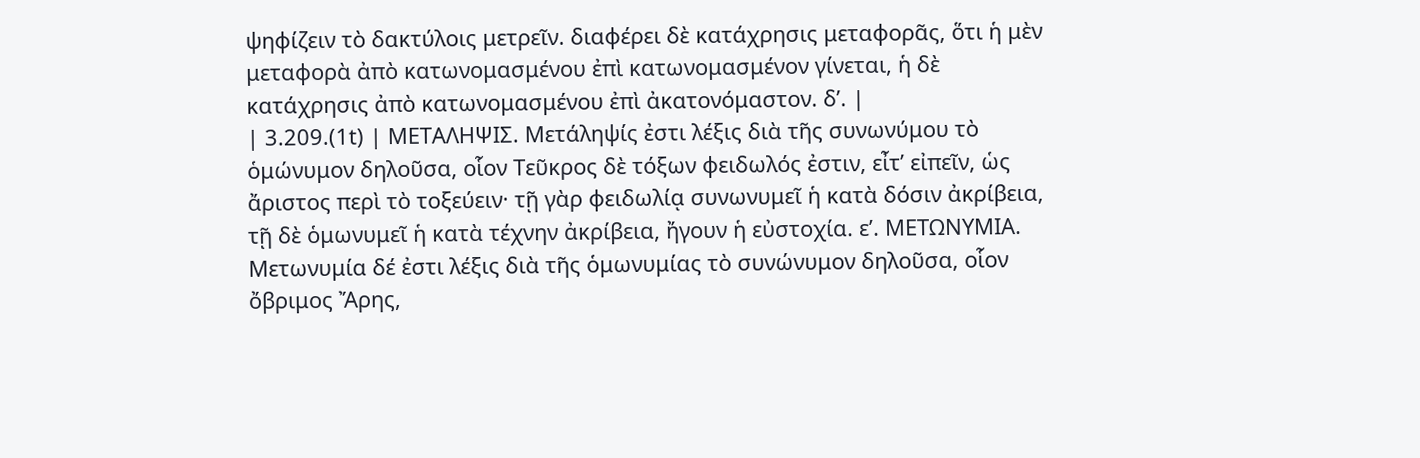ψηφίζειν τὸ δακτύλοις μετρεῖν. διαφέρει δὲ κατάχρησις μεταφορᾶς, ὅτι ἡ μὲν μεταφορὰ ἀπὸ κατωνομασμένου ἐπὶ κατωνομασμένον γίνεται, ἡ δὲ κατάχρησις ἀπὸ κατωνομασμένου ἐπὶ ἀκατονόμαστον. δʹ. |
| 3.209.(1t) | ΜΕΤΑΛΗΨΙΣ. Μετάληψίς ἐστι λέξις διὰ τῆς συνωνύμου τὸ ὁμώνυμον δηλοῦσα, οἷον Τεῦκρος δὲ τόξων φειδωλός ἐστιν, εἶτ’ εἰπεῖν, ὡς ἄριστος περὶ τὸ τοξεύειν· τῇ γὰρ φειδωλίᾳ συνωνυμεῖ ἡ κατὰ δόσιν ἀκρίβεια, τῇ δὲ ὁμωνυμεῖ ἡ κατὰ τέχνην ἀκρίβεια, ἤγουν ἡ εὐστοχία. εʹ. ΜΕΤΩΝΥΜΙΑ. Μετωνυμία δέ ἐστι λέξις διὰ τῆς ὁμωνυμίας τὸ συνώνυμον δηλοῦσα, οἷον ὄβριμος Ἄρης,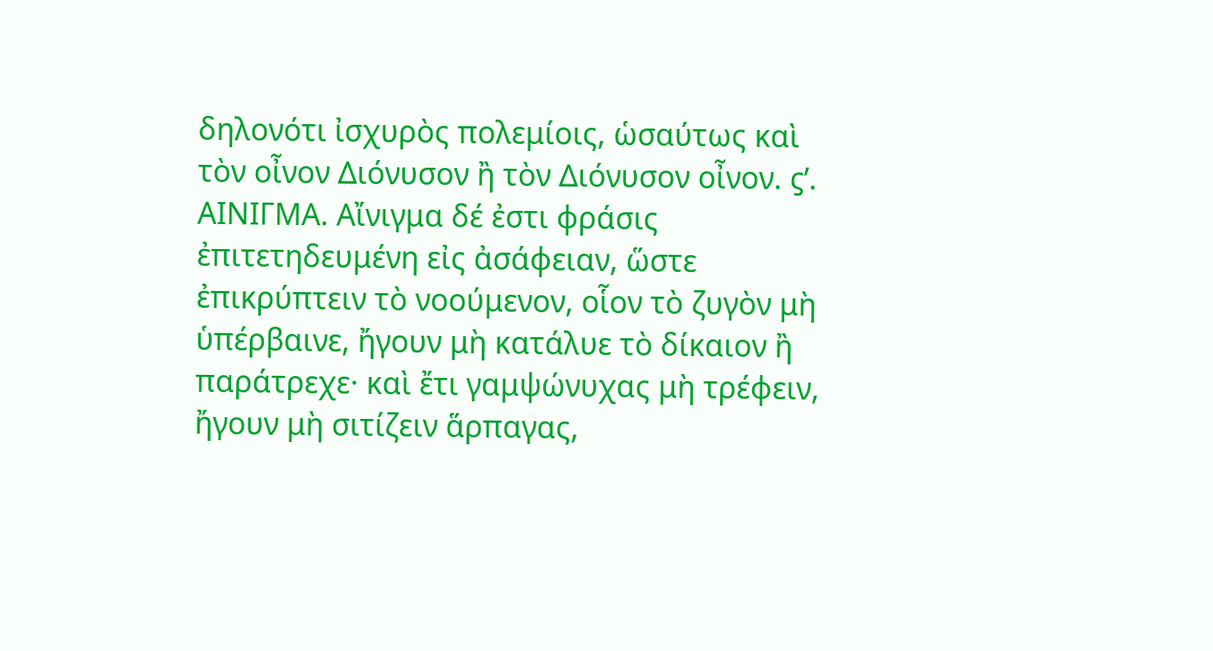δηλονότι ἰσχυρὸς πολεμίοις, ὡσαύτως καὶ τὸν οἶνον Διόνυσον ἢ τὸν Διόνυσον οἶνον. ϛʹ. ΑΙΝΙΓΜΑ. Αἴνιγμα δέ ἐστι φράσις ἐπιτετηδευμένη εἰς ἀσάφειαν, ὥστε ἐπικρύπτειν τὸ νοούμενον, οἷον τὸ ζυγὸν μὴ ὑπέρβαινε, ἤγουν μὴ κατάλυε τὸ δίκαιον ἢ παράτρεχε· καὶ ἔτι γαμψώνυχας μὴ τρέφειν, ἤγουν μὴ σιτίζειν ἅρπαγας,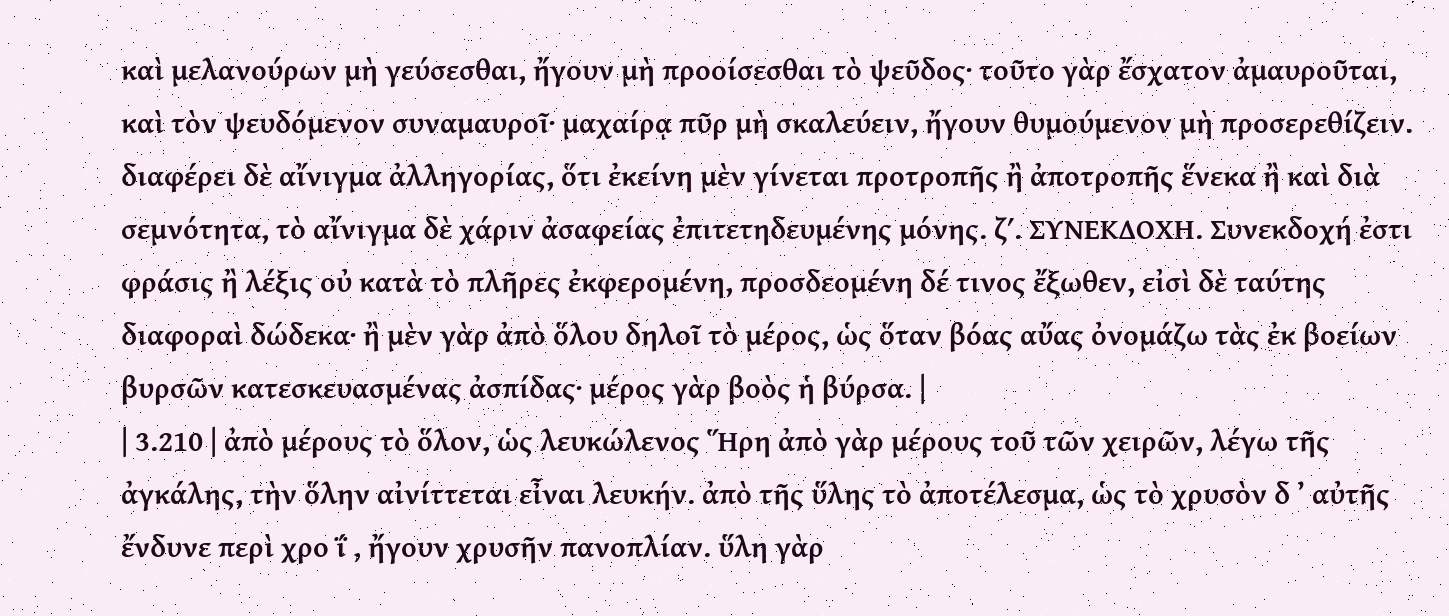καὶ μελανούρων μὴ γεύσεσθαι, ἤγουν μὴ προοίσεσθαι τὸ ψεῦδος· τοῦτο γὰρ ἔσχατον ἀμαυροῦται, καὶ τὸν ψευδόμενον συναμαυροῖ· μαχαίρᾳ πῦρ μὴ σκαλεύειν, ἤγουν θυμούμενον μὴ προσερεθίζειν. διαφέρει δὲ αἴνιγμα ἀλληγορίας, ὅτι ἐκείνη μὲν γίνεται προτροπῆς ἢ ἀποτροπῆς ἕνεκα ἢ καὶ διὰ σεμνότητα, τὸ αἴνιγμα δὲ χάριν ἀσαφείας ἐπιτετηδευμένης μόνης. ζʹ. ΣΥΝΕΚΔΟΧΗ. Συνεκδοχή ἐστι φράσις ἢ λέξις οὐ κατὰ τὸ πλῆρες ἐκφερομένη, προσδεομένη δέ τινος ἔξωθεν, εἰσὶ δὲ ταύτης διαφοραὶ δώδεκα· ἢ μὲν γὰρ ἀπὸ ὅλου δηλοῖ τὸ μέρος, ὡς ὅταν βόας αὔας ὀνομάζω τὰς ἐκ βοείων βυρσῶν κατεσκευασμένας ἀσπίδας· μέρος γὰρ βοὸς ἡ βύρσα. |
| 3.210 | ἀπὸ μέρους τὸ ὅλον, ὡς λευκώλενος Ἥρη ἀπὸ γὰρ μέρους τοῦ τῶν χειρῶν, λέγω τῆς ἀγκάλης, τὴν ὅλην αἰνίττεται εἶναι λευκήν. ἀπὸ τῆς ὕλης τὸ ἀποτέλεσμα, ὡς τὸ χρυσὸν δ ’ αὐτῆς ἔνδυνε περὶ χρο ΐ , ἤγουν χρυσῆν πανοπλίαν. ὕλη γὰρ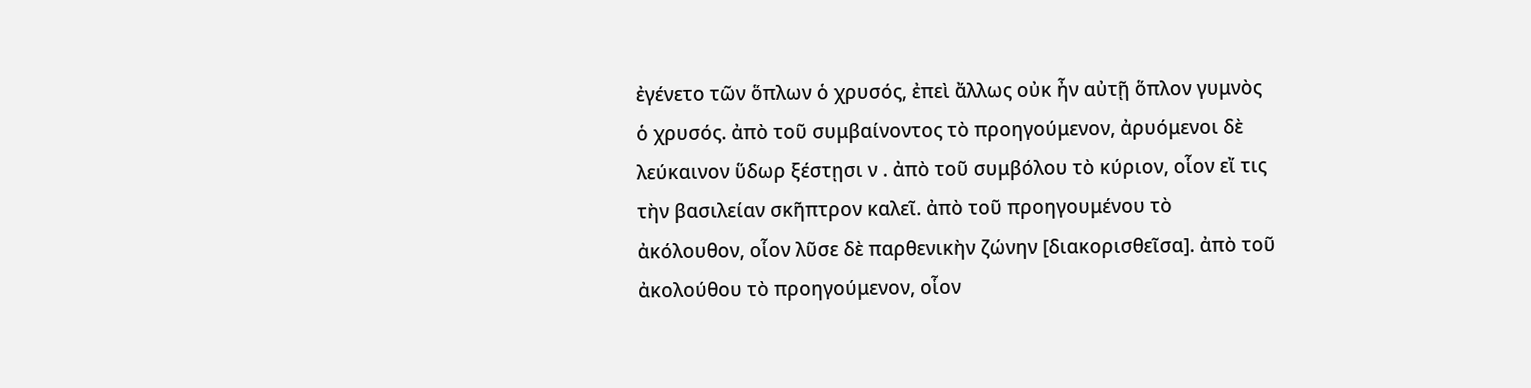ἐγένετο τῶν ὅπλων ὁ χρυσός, ἐπεὶ ἄλλως οὐκ ἦν αὐτῇ ὅπλον γυμνὸς ὁ χρυσός. ἀπὸ τοῦ συμβαίνοντος τὸ προηγούμενον, ἀρυόμενοι δὲ λεύκαινον ὕδωρ ξέστῃσι ν . ἀπὸ τοῦ συμβόλου τὸ κύριον, οἷον εἴ τις τὴν βασιλείαν σκῆπτρον καλεῖ. ἀπὸ τοῦ προηγουμένου τὸ ἀκόλουθον, οἷον λῦσε δὲ παρθενικὴν ζώνην [διακορισθεῖσα]. ἀπὸ τοῦ ἀκολούθου τὸ προηγούμενον, οἷον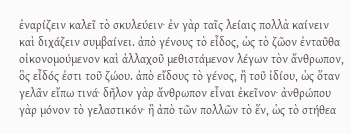ἐναρίζειν καλεῖ τὸ σκυλεύειν· ἐν γὰρ ταῖς λείαις πολλὰ καίνειν καὶ διχάζειν συμβαίνει. ἀπὸ γένους τὸ εἶδος, ὡς τὸ ζῶον ἐνταῦθα οἰκονομούμενον καὶ ἀλλαχοῦ μεθιστάμενον λέγων τὸν ἄνθρωπον, ὃς εἶδός ἐστι τοῦ ζώου. ἀπὸ εἴδους τὸ γένος, ἢ τοῦ ἰδίου, ὡς ὅταν γελᾶν εἴπω τινά· δῆλον γὰρ ἄνθρωπον εἶναι ἐκεῖνον· ἀνθρώπου γὰρ μόνον τὸ γελαστικόν· ἢ ἀπὸ τῶν πολλῶν τὸ ἕν, ὡς τὸ στήθεα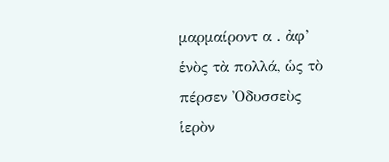μαρμαίροντ α . ἀφ’ ἑνὸς τὰ πολλά, ὡς τὸ πέρσεν Ὀδυσσεὺς ἱερὸν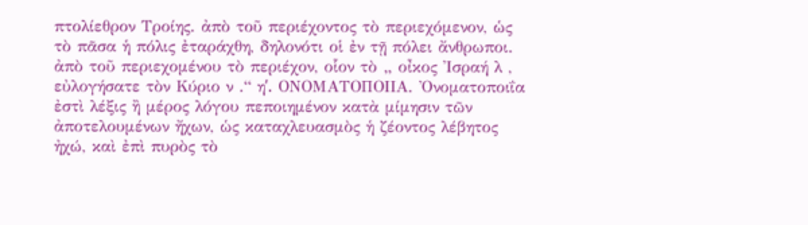πτολίεθρον Τροίης. ἀπὸ τοῦ περιέχοντος τὸ περιεχόμενον, ὡς τὸ πᾶσα ἡ πόλις ἐταράχθη, δηλονότι οἱ ἐν τῇ πόλει ἄνθρωποι. ἀπὸ τοῦ περιεχομένου τὸ περιέχον, οἷον τὸ „ οἶκος Ἰσραή λ , εὐλογήσατε τὸν Κύριο ν .“ ηʹ. ΟΝΟΜΑΤΟΠΟΙΙΑ. Ὀνοματοποιΐα ἐστὶ λέξις ἢ μέρος λόγου πεποιημένον κατὰ μίμησιν τῶν ἀποτελουμένων ἤχων, ὡς καταχλευασμὸς ἡ ζέοντος λέβητος ἠχώ, καὶ ἐπὶ πυρὸς τὸ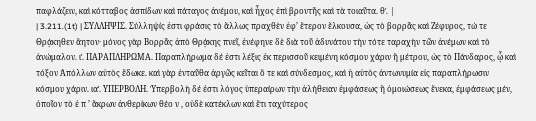παφλάζειν, καὶ κότταβος ἀσπίδων καὶ πάταγος ἀνέμου, καὶ ἦχος ἐπὶ βροντῆς καὶ τὰ τοιαῦτα. θʹ. |
| 3.211.(1t) | ΣΥΛΛΗΨΙΣ. Σύλληψίς ἐστι φράσις τὸ ἄλλως πραχθὲν ἐφ’ ἕτερον ἕλκουσα, ὡς τὸ βορρᾶς καὶ Ζέφυρος, τώ τε Θρᾴκηθεν ἄητον· μόνος γὰρ Βορρᾶς ἀπὸ Θρᾴκης πνεῖ, ἐνέφηνε δὲ διὰ τοῦ ἀδυνάτου τὴν τότε ταραχὴν τῶν ἀνέμων καὶ τὸ ἀνώμαλον. ιʹ. ΠΑΡΑΠΛΗΡΩΜΑ. Παραπλήρωμα δέ ἐστι λέξις ἐκ περισσοῦ κειμένη κόσμου χάριν ἢ μέτρου, ὡς τὸ Πάνδαρος, ᾧ καὶ τόξον Ἀπόλλων αὐτὸς ἔδωκε. καὶ γὰρ ἐνταῦθα ἀργῶς κεῖται ὅ τε καὶ σύνδεσμος, καὶ ἡ αὐτὸς ἀντωνυμία εἰς παραπλήρωσιν κόσμου χάριν. ιαʹ. ΥΠΕΡΒΟΛΗ. Ὑπερβολὴ δέ ἐστι λόγος ὑπεραίρων τὴν ἀλήθειαν ἐμφάσεως ἢ ὁμοιώσεως ἕνεκα, ἐμφάσεως μέν, ὁποῖον τὸ ἐ π ’ ἄκρων ἀνθερίκων θέο ν , οὐδὲ κατέκλων καὶ ἔτι ταχύτερος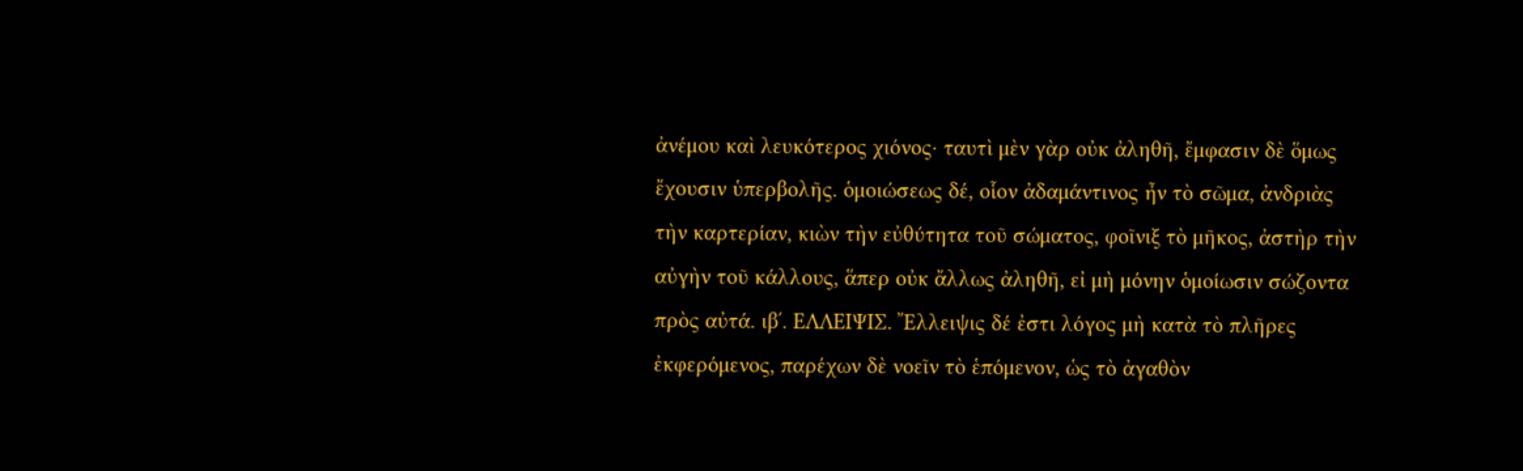ἀνέμου καὶ λευκότερος χιόνος· ταυτὶ μὲν γὰρ οὐκ ἀληθῆ, ἔμφασιν δὲ ὅμως ἔχουσιν ὑπερβολῆς. ὁμοιώσεως δέ, οἷον ἀδαμάντινος ἦν τὸ σῶμα, ἀνδριὰς τὴν καρτερίαν, κιὼν τὴν εὐθύτητα τοῦ σώματος, φοῖνιξ τὸ μῆκος, ἀστὴρ τὴν αὐγὴν τοῦ κάλλους, ἅπερ οὐκ ἄλλως ἀληθῆ, εἰ μὴ μόνην ὁμοίωσιν σώζοντα πρὸς αὐτά. ιβʹ. ΕΛΛΕΙΨΙΣ. Ἔλλειψις δέ ἐστι λόγος μὴ κατὰ τὸ πλῆρες ἐκφερόμενος, παρέχων δὲ νοεῖν τὸ ἑπόμενον, ὡς τὸ ἀγαθὸν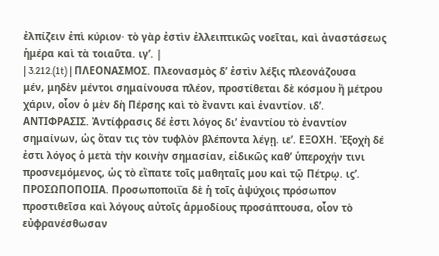ἐλπίζειν ἐπὶ κύριον· τὸ γὰρ ἐστὶν ἐλλειπτικῶς νοεῖται, καὶ ἀναστάσεως ἡμέρα καὶ τὰ τοιαῦτα. ιγʹ. |
| 3.212.(1t) | ΠΛΕΟΝΑΣΜΟΣ. Πλεονασμὸς δ’ ἐστὶν λέξις πλεονάζουσα μέν, μηδὲν μέντοι σημαίνουσα πλέον, προστίθεται δὲ κόσμου ἢ μέτρου χάριν, οἷον ὁ μὲν δὴ Πέρσης καὶ τὸ ἔναντι καὶ ἐναντίον. ιδʹ. ΑΝΤΙΦΡΑΣΙΣ. Ἀντίφρασις δέ ἐστι λόγος δι’ ἐναντίου τὸ ἐναντίον σημαίνων, ὡς ὅταν τις τὸν τυφλὸν βλέποντα λέγῃ. ιεʹ. ΕΞΟΧΗ. Ἐξοχὴ δέ ἐστι λόγος ὁ μετὰ τὴν κοινὴν σημασίαν, εἰδικῶς καθ’ ὑπεροχήν τινι προσνεμόμενος, ὡς τὸ εἴπατε τοῖς μαθηταῖς μου καὶ τῷ Πέτρῳ. ιϛʹ. ΠΡΟΣΩΠΟΠΟΙΙΑ. Προσωποποιΐα δὲ ἡ τοῖς ἀψύχοις πρόσωπον προστιθεῖσα καὶ λόγους αὐτοῖς ἁρμοδίους προσάπτουσα, οἷον τὸ εὐφρανέσθωσαν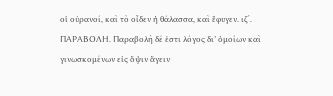οἱ οὐρανοί, καὶ τὸ οἶδεν ἡ θάλασσα, καὶ ἔφυγεν. ιζʹ. ΠΑΡΑΒΟΛΗ. Παραβολὴ δέ ἐστι λόγος δι’ ὁμοίων καὶ γινωσκομένων εἰς ὄψιν ἄγειν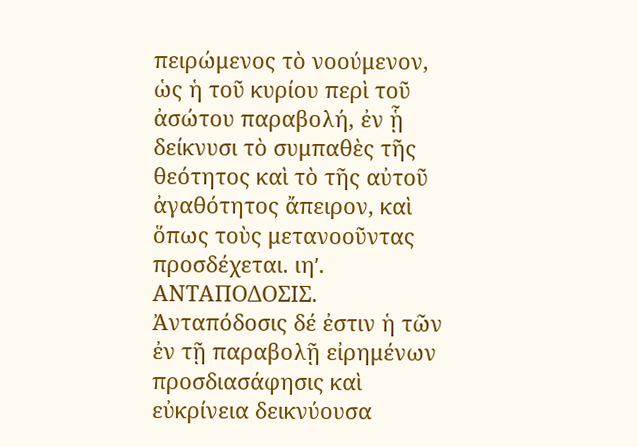πειρώμενος τὸ νοούμενον, ὡς ἡ τοῦ κυρίου περὶ τοῦ ἀσώτου παραβολή, ἐν ᾗ δείκνυσι τὸ συμπαθὲς τῆς θεότητος καὶ τὸ τῆς αὐτοῦ ἀγαθότητος ἄπειρον, καὶ ὅπως τοὺς μετανοοῦντας προσδέχεται. ιηʹ. ΑΝΤΑΠΟΔΟΣΙΣ. Ἀνταπόδοσις δέ ἐστιν ἡ τῶν ἐν τῇ παραβολῇ εἰρημένων προσδιασάφησις καὶ εὐκρίνεια δεικνύουσα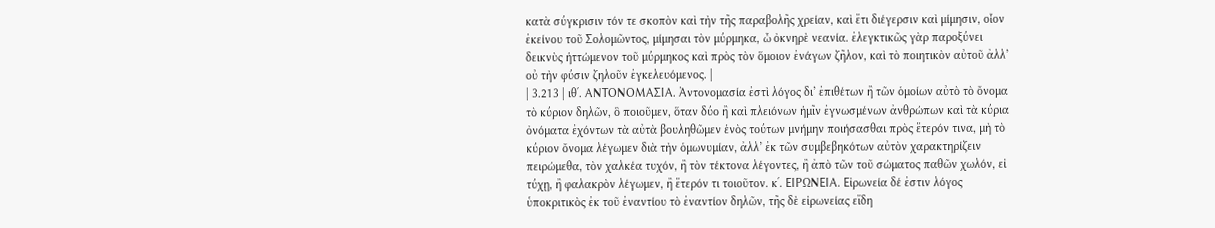κατὰ σύγκρισιν τόν τε σκοπὸν καὶ τὴν τῆς παραβολῆς χρείαν, καὶ ἔτι διέγερσιν καὶ μίμησιν, οἷον ἐκείνου τοῦ Σολομῶντος, μίμησαι τὸν μύρμηκα, ὦ ὀκνηρὲ νεανία. ἐλεγκτικῶς γὰρ παροξύνει δεικνὺς ἡττώμενον τοῦ μύρμηκος καὶ πρὸς τὸν ὅμοιον ἐνάγων ζῆλον, καὶ τὸ ποιητικὸν αὐτοῦ ἀλλ’ οὐ τὴν φύσιν ζηλοῦν ἐγκελευόμενος. |
| 3.213 | ιθʹ. ΑΝΤΟΝΟΜΑΣΙΑ. Ἀντονομασία ἐστὶ λόγος δι’ ἐπιθέτων ἢ τῶν ὁμοίων αὐτὸ τὸ ὄνομα τὸ κύριον δηλῶν, ὃ ποιοῦμεν, ὅταν δύο ἢ καὶ πλειόνων ἡμῖν ἐγνωσμένων ἀνθρώπων καὶ τὰ κύρια ὀνόματα ἐχόντων τὰ αὐτὰ βουληθῶμεν ἑνὸς τούτων μνήμην ποιήσασθαι πρὸς ἕτερόν τινα, μὴ τὸ κύριον ὄνομα λέγωμεν διὰ τὴν ὁμωνυμίαν, ἀλλ’ ἐκ τῶν συμβεβηκότων αὐτὸν χαρακτηρίζειν πειρώμεθα, τὸν χαλκέα τυχόν, ἢ τὸν τέκτονα λέγοντες, ἢ ἀπὸ τῶν τοῦ σώματος παθῶν χωλόν, εἰ τύχῃ, ἢ φαλακρὸν λέγωμεν, ἢ ἕτερόν τι τοιοῦτον. κʹ. ΕΙΡΩΝΕΙΑ. Εἰρωνεία δέ ἐστιν λόγος ὑποκριτικὸς ἐκ τοῦ ἐναντίου τὸ ἐναντίον δηλῶν, τῆς δὲ εἰρωνείας εἴδη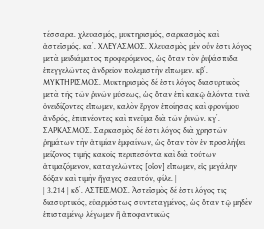τέσσαρα. χλευασμός, μυκτηρισμός, σαρκασμὸς καὶ ἀστεϊσμός. καʹ. ΧΛΕΥΑΣΜΟΣ. Χλευασμὸς μὲν οὖν ἐστι λόγος μετὰ μειδιάματος προφερόμενος, ὡς ὅταν τὸν ῥιψάσπιδα ἐπεγγελῶντες ἀνδρεῖον πολεμιστὴν εἴπωμεν. κβʹ. ΜΥΚΤΗΡΙΣΜΟΣ. Μυκτηρισμὸς δέ ἐστι λόγος διασυρτικὸς μετὰ τῆς τῶν ῥινῶν μύσεως, ὡς ὅταν ἐπὶ κακῷ ἁλόντα τινὰ ὀνειδίζοντες εἴπωμεν, καλὸν ἔργον ἐποίησας καὶ φρονίμου ἀνδρός, ἐπιπνέοντες καὶ πνεῦμα διὰ τῶν ῥινῶν. κγʹ. ΣΑΡΚΑΣΜΟΣ. Σαρκασμὸς δέ ἐστι λόγος διὰ χρηστῶν ῥημάτων τὴν ἀτιμίαν ἐμφαίνων, ὡς ὅταν τὸν ἐν προσλήψει μείζονος τιμῆς κακοῖς περιπεσόντα καὶ διὰ τούτων ἀτιμαζόμενον, καταγελῶντες [οἷον] εἴπωμεν, εἰς μεγάλην δόξαν καὶ τιμὴν ἤγαγες σεαυτόν, φίλε. |
| 3.214 | κδʹ. ΑΣΤΕΙΣΜΟΣ. Ἀστεϊσμὸς δέ ἐστι λόγος τις διασυρτικός, εὐαρμόστως συντεταγμένος, ὡς ὅταν τῷ μηδὲν ἐπισταμένῳ λέγωμεν ἢ ἀποφαντικῶς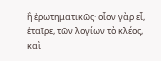ἢ ἐρωτηματικῶς· οἷον γὰρ εἶ, ἑταῖρε, τῶν λογίων τὸ κλέος, καὶ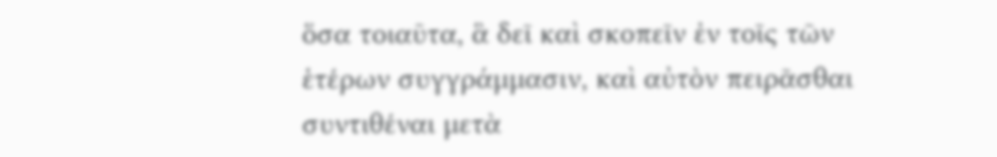ὅσα τοιαῦτα, ἃ δεῖ καὶ σκοπεῖν ἐν τοῖς τῶν ἑτέρων συγγράμμασιν, καὶ αὐτὸν πειρᾶσθαι συντιθέναι μετὰ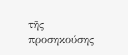τῆς προσηκούσης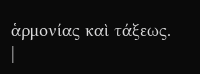ἁρμονίας καὶ τάξεως. |